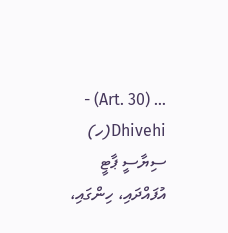… (Art. 30) - Dhivehi(ހ) ސިޔާސީ ޕާޓީ އުފައްދައި، ހިންގައި،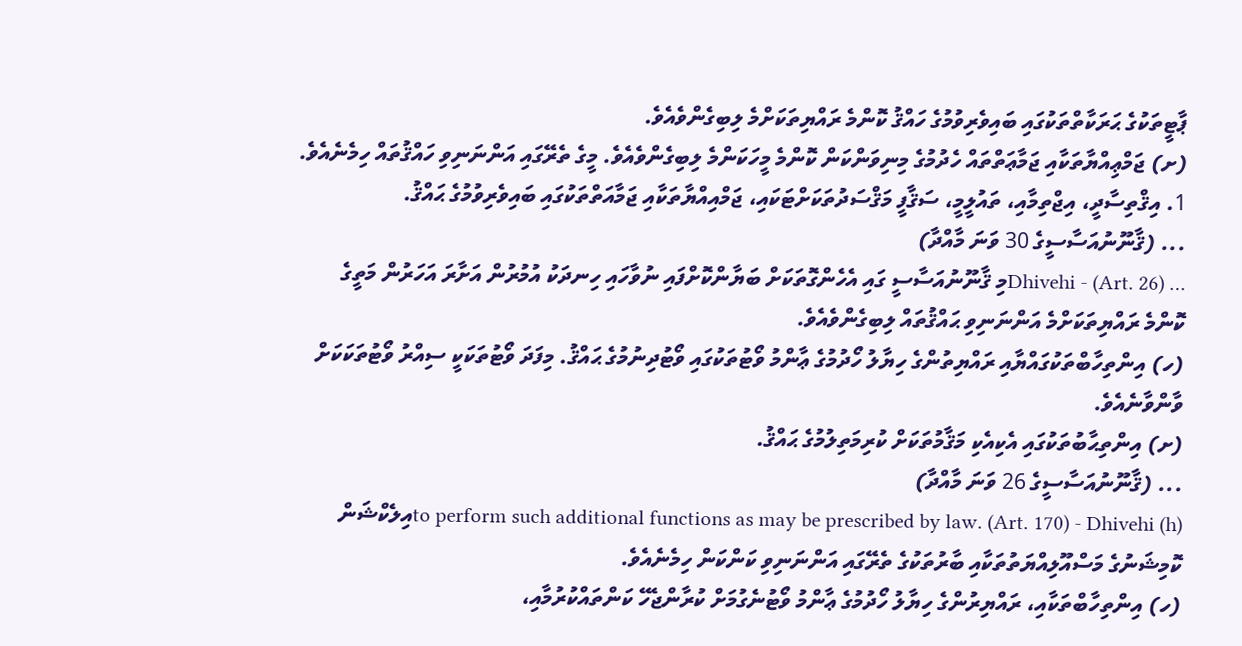ޕާޓީތަކުގެ ޙަރަކާތްތަކުގައި ބައިވެރިވުމުގެ ހައްޤު ކޮންމެ ރައްޔިތަކަށްމެ ލިބިގެންވެއެވެ.
(ށ) ޖަމްޢިއްޔާތަކާއި ޖަމާޢަތްތައް ހެދުމުގެ މިނިވަންކަން ކޮންމެ މީހަކަންމެ ލިބިގެންވެއެވެ. މީގެ ތެރޭގައި އަންނަނިވި ހައްޤުތައް ހިމެނެއެވެ.
1. އިޤްތިސާދީ، އިޖްތިމާއި، ތައުލީމީ، ސަޤާފީ މަޤްސަދުތަކަށްޓަކައި، ޖަމްއިއްޔާތަކާއި ޖަމާއަތްތަކުގައި ބައިވެރިވުމުގެ ޙައްޤު.
... (ޤާނޫނުއަސާސީގެ 30 ވަނަ މާއްދާ)
… (Art. 26) - Dhivehiމި ޤާނޫނުއަސާސީ ގައި އެހެންގޮތަކަށް ބަޔާންކޮށްފައި ނުވާހައި ހިނދަކު އުމުރުން އަށާރަ އަހަރުން މަތީގެ ކޮންމެ ރައްޔިތަކަށްމެ އަންނަނިވި ޙައްޤުތައް ލިބިގެންވެއެވެ.
(ހ) އިންތިހާބްތަކުގައްޔާއި ރައްޔިތުންގެ ހިޔާލު ހޯދުމުގެ ޢާންމު ވޯޓުތަކުގައި ވޯޓުދިނުމުގެ ޙައްޤު. މިފަދަ ވޯޓުތަކަކީ ސިއްރު ވޯޓުތަކަކަށް ވާންވާނެއެވެ.
(ށ) އިންތިޙާބުތަކުގައި އެކިއެކި މަޤާމުތަކަށް ކުރިމަތިލުމުގެ ޙައްޤު.
... (ޤާނޫނުއަސާސީގެ 26 ވަނަ މާއްދާ)
(h) to perform such additional functions as may be prescribed by law. (Art. 170) - Dhivehiއިލެކްޝަން ކޮމިޝަނުގެ މަސްއޫލިއްޔަތުތަކާއި ބާރުތަކުގެ ތެރޭގައި އަންނަނިވި ކަންކަން ހިމެނެއެވެ.
(ހ) އިންތިހާބްތަކާއި، ރައްޔިރުންގެ ހިޔާލު ހޯދުމުގެ ޢާންމު ވޯޓުނެގުމަށް ކުރާންޖެހޭ ކަންތައްކުރުމާއި،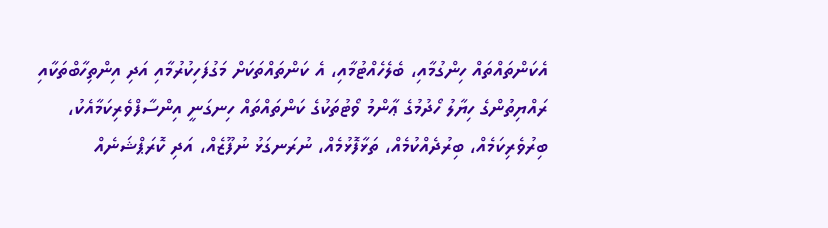އެކަންތައްތައް ހިންގުމާއި، ބެލެހެއްޓުމާއި، އެ ކަންތައްތަކަށް މަގުފަހިކުރުމާއި އަދި އިންތިހާބްތަކާއި ރައްޔިތުންގެ ހިޔާލު ހޯދުމުގެ ޢާންމު ވޯޓުތަކުގެ ކަންތައްތައް ހިނގަނީ އިންސާފްވެރިކަމާއެކު، ބިރުވެރިކަމެއް، ބިރުދެއްކުމެއް، ތަޅާފޮޅުމެއް، ނުރަނގަޅު ނުފޫޒެއް، އަދި ކޮރަޕްޝަނެއް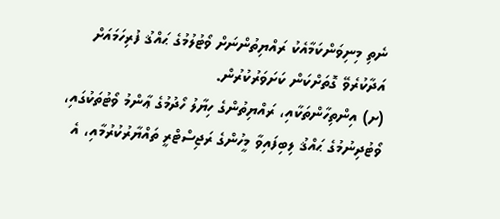ނެތި މިނިވަންކަމާއެކު ރައްޔިތުންނަށް ވޯޓުލުމުގެ ޙައްޤު ފުރިހަމައަށް އަދާކުރެވޭ ގޮތަށްކަން ކަށަވަރުކުރުން.
(ށ) އިންތިހާންތަކާއި، ރައްޔިތުންގެ ހިޔާލު ހޯދުމުގެ ޢާންމު ވޯޓުތަކުގައި، ވޯޓުދިނުމުގެ ޙައްޤު ލިބިފައިވާ މީހުންގެ ރަޖިސްޓްރީ ތައްޔާރުކުރުމާއި، އެ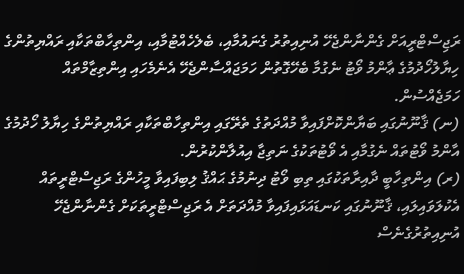ރަޖިސްޓްރީއަށް ގެންނާންޖެހޭ އުނިއިތުރު ގެނައުމާއި، ބެލެހެއްޓުމާއި، އިންތިހާބްތަކާއި ރައްޔިތުންގެ ހިޔާލުހޯދުމުގެ ޢާންމު ވޯޓު ނެގުމާ ބެހޭގޮތުން ހަމަޖައްސާންޖެހޭ އެނެމެހައި އިންތިޒާމްތައް ހަމަޖެއްސުން.
(ނ) ޤާނޫނުގައި ބަޔާންކޮށްފައިވާ މުއްދަތުގެ ތެރޭގައި އިންތިހާބްތަކާއި ރައްޔިތުންގެ ހިޔާލު ހޯދުމުގެ އާންމު ވޯޓުތައް ނެގުމާއި އެ ވޯޓުތަކުގެ ނަތިޖާ އިއުލާންކުރުން.
(ރ) އިންތިހާބީ ދާއިރާތަކުގައި ތިބި ވޯޓު ދިނުމުގެ ޙައްޤު ލިބިފައިވާ މީހުންގެ ރަޖިސްޓްރީތައް އެކުލަވައިލައި، ޤާނޫނުގައި ކަނޑައަޅައިފައިވާ މުއްދަތަށް އެ ރަޖިސްޓްރީތަކަށް ގެންނާންޖެހޭ އުނިއިތުރުގެނެސް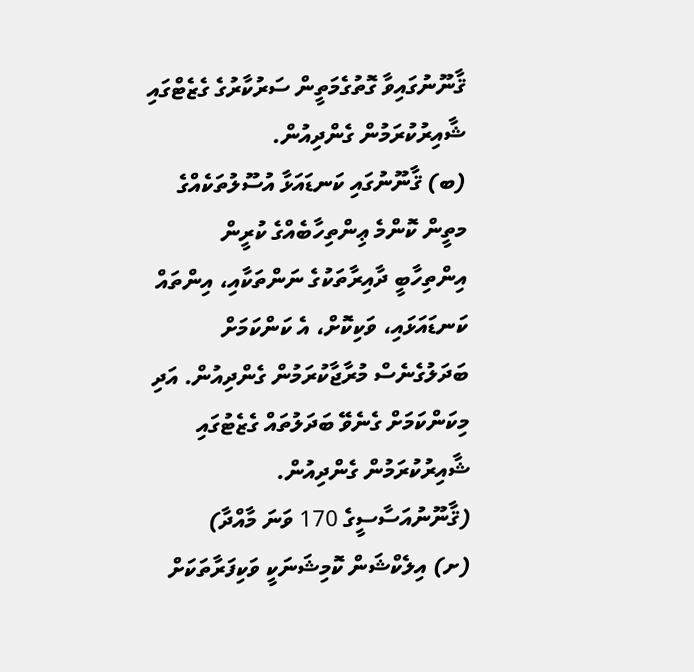ޤާނޫނުގައިވާ ގޮތުގެމަތީން ސަރުކާރުގެ ގެޒެޓްގައި ޝާއިރުކުރަމުން ގެންދިއުން.
(ބ) ޤާނޫނުގައި ކަނޑައަޅާ އުސޫލުތަކެއްގެ މތީން ކޮންމެ ޢިންތިހާބެއްގެ ކުރީން އިންތިހާބީ ދާއިރާތަކުގެ ނަންތަކާއި، އިންތައް ކަނޑައަޅައި، ވަކިކޮށް، އެ ކަންކަމަށް ބަދަލުގެނެސް މުރާޖާކުރަމުން ގެންދިއުން. އަދި މިކަންކަމަށް ގެނެވޭ ބަދަލުތައް ގެޒެޓުގައި ޝާއިރުކުރަމުން ގެންދިއުން. (ޤާނޫނުއަސާސީގެ 170 ވަނަ މާއްދާ)
(ށ) އިލެކްޝަން ކޮމިޝަނަކީ ވަކިފަރާތަކަށް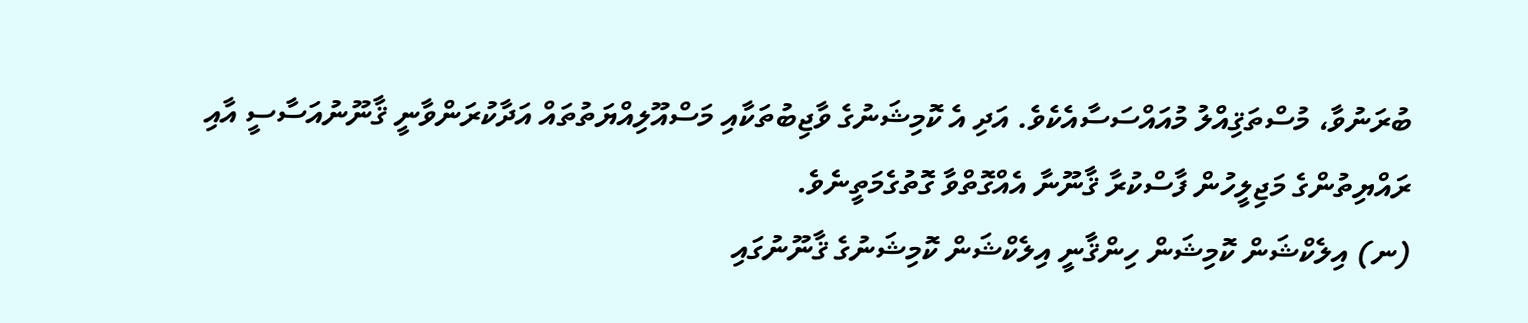ބުރަނުވާ، މުސްތަޤިއްލު މުއައްސަސާއެކެވެ. އަދި އެ ކޮމިޝަނުގެ ވާޖިބުތަކާއި މަސްއޫލިއްޔަތުތައް އަދާކުރަންވާނީ ޤާނޫނުއަސާސީ އާއި ރައްޔިތުންގެ މަޖިލީހުން ފާސްކުރާ ޤާނޫނާ އެއްގޮތްވާ ގޮތުގެމަތީނެވެ.
(ނ) އިލެކްޝަން ކޮމިޝަން ހިންޤާނީ އިލެކްޝަން ކޮމިޝަނުގެ ޤާނޫނުގައި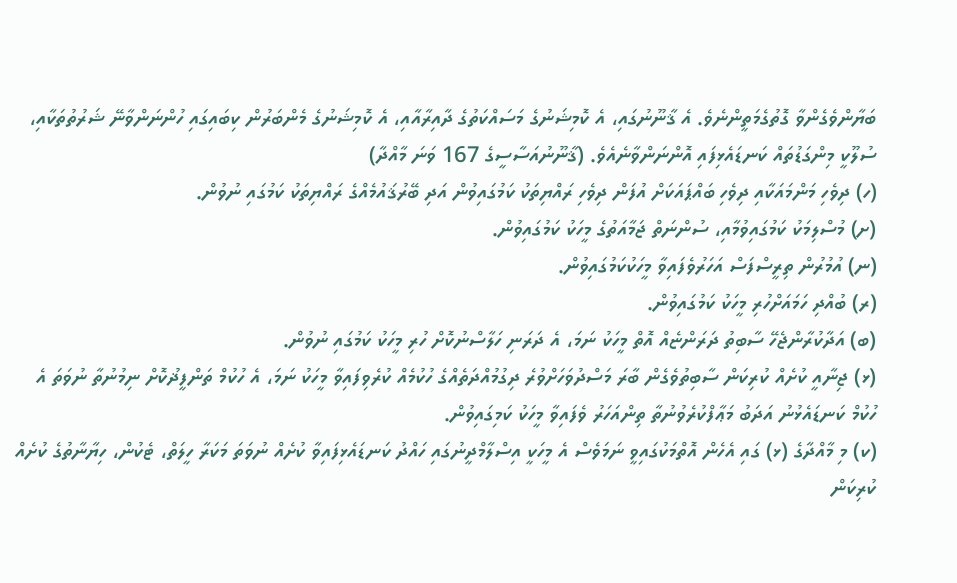ބަޔާންވެގެންވާ ގޮތުގެމަތީންނެވެ. އެ ޤާނޫނުގައި، އެ ކޮމިޝަނުގެ މަސައްކަތުގެ ދާއިރާއާއި، އެ ކޮމިޝަނުގެ މެންބަރުން ކިބައިގައި ހުންނަންވާނޭ ޝަރުތުތަކާއި، ސުލޫކީ މިންގަޑުތައް ކަނޑައެޅިފައި އޮންނަންވާނެއެވެ. (ޤާނޫނުއަސާސީގެ 167 ވަނަ މާއްދާ)
(ހ) ދިވެހި މަންމައަކާއި ދިވެހި ބައްޕައަކަށް އުފަން ދިވެހި ރައްޔިތަކު ކަމުގައިވުން އަދި ބޭރުޤައުމެއްގެ ރައްޔިތަކު ކަމުގައި ނުވުން.
(ށ) މުސްލިމަކު ކަމުގައިވުމާއި، ސުންނަތް ޖަމާއަތުގެ މީހަކު ކަމުގައިވުން.
(ނ) އުމުރުން ތިރީސްފަސް އަހަރުވެފައިވާ މީހަކުކަމުގައިވުން.
(ރ) ބުއްދި ހަމައަށްހުރި މީހަކު ކަމުގައިވުން.
(ބ) އަދާކުރާންޖެހޭ ސާބިތު ދަރަންޏެއް އޮތް މީހަކު ނަމަ، އެ ދަރަނި ހަލާސްނުކޮށް ހުރި މީހަކު ކަމުގައި ނުވުން.
(ޅ) ޖިނާއީ ކުށެއް ކުރިކަން ސާބިތުވެގެން ބާރަ މަސްދުވަހަށްވުރެ ދިގުމުއްދަތެއްގެ ހުކުމެއް ކުރެވިފައިވާ މީހަކު ނަމަ، އެ ހުކުމް ތަންފީޛުކޮށް ނިމުނުތާ ނުވަތަ އެ ހުކުމް ކަނޑައެޅުނު އަދަބު މަޢާފްކުރެވުނުތާ ތިންއަހަރު ވެފައިވާ މީހަކު ކަމިގައިވުން.
(ކ) މި މާއްދާގެ (ޅ) ގައި އެހެން އޮތްމަކުގައިވީ ނަމަވެސް އެ މީހަކީ އިސްލާމްދީނުގައި ހައްދު ކަނޑައެޅިފައިވާ ކުށެއް ނުވަތަ މަކަރާ ހީލަތް، ޓެކުން، ހިޔާނާތުގެ ކުށެއް ކުރިކަން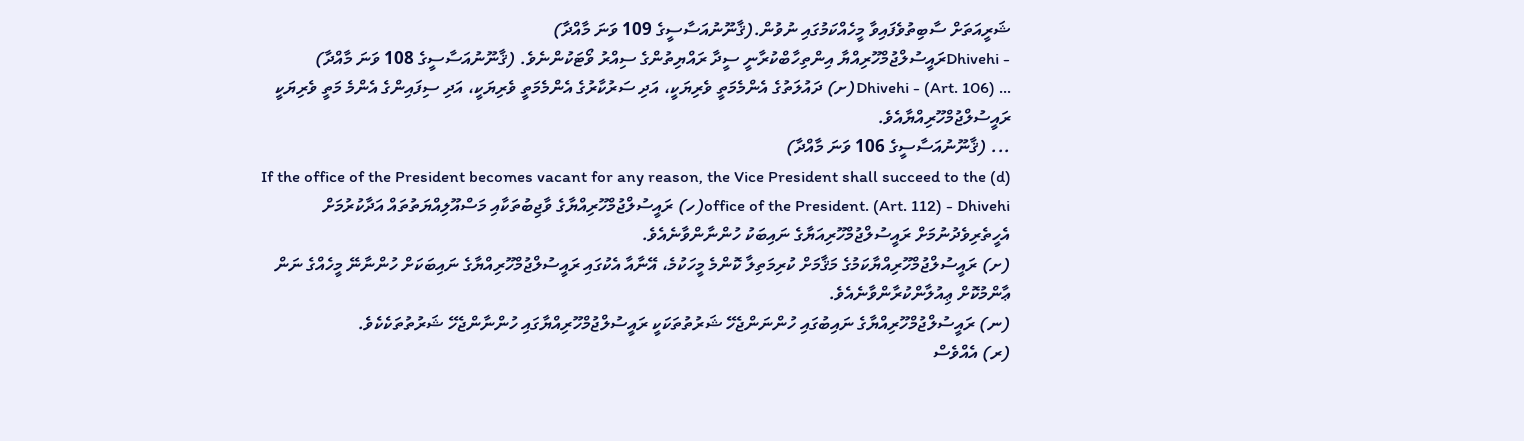ޝަރީއަތަށް ސާބިތުވެފައިވާ މީހެއްކަމުގައި ނުވުން.(ޤާނޫނުއަސާސީގެ 109 ވަނަ މާއްދާ)
- Dhivehiރައީސުލްޖުމްހޫރިއްޔާ އިންތިހާބްކުރާނީ ސީދާ ރައްޔިތުންގެ ސިއްރު ވޯޓަކުންނެވެ. (ޤާނޫނުއަސާސީގެ 108 ވަނަ މާއްދާ)
… (Art. 106) - Dhivehi(ށ) ދައުލަތުގެ އެންމެމަތީ ވެރިޔަކީ، އަދި ސަރުކާރުގެ އެންމެމަތީ ވެރިޔަކީ، އަދި ސިފައިންގެ އެންމެ މަތީ ވެރިޔަކީ ރައީސުލްޖުމްހޫރިއްޔާއެވެ.
... (ޤާނޫނުއަސާސީގެ 106 ވަނަ މާއްދާ)
(d) If the office of the President becomes vacant for any reason, the Vice President shall succeed to the office of the President. (Art. 112) - Dhivehi(ހ) ރައީސުލްޖުމްހޫރިއްޔާގެ ވާޖިބުތަކާއި މަސްއޫލިއްޔަތުތައް އަދާކުރުމަށް އެހީތެރިވެދުނުމަށް ރައީސުލްޖުމްހޫރިއަޔާގެ ނައިބަކު ހުންނާންވާނެއެވެ.
(ށ) ރައީސުލްޖުމްހޫރިއްޔާކަމުގެ މަޤާމަށް ކުރިމަތިލާ ކޮންމެ މީހަކުމެ، އޭނާއާ އެކުގައި ރައީސުލްޖުމްހޫރިއްޔާގެ ނައިބަކަށް ހުންނާނޭ މީހެއްގެ ނަން ޢާންމުކޮށް ޢިއުލާންކުރާންވާނެއެވެ.
(ނ) ރައީސުލްޖުމްހޫރިއްޔާގެ ނައިބުގައި ހުންނަންޖެހޭ ޝަރުތުތަކަކީ ރައީސުލްޖުމްހޫރިއްޔާގައި ހުންނާންޖެހޭ ޝަރުތުތަކެކެވެ.
(ރ) އެއްވެސް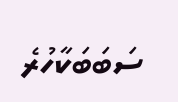ސަބަބަކާހުރެ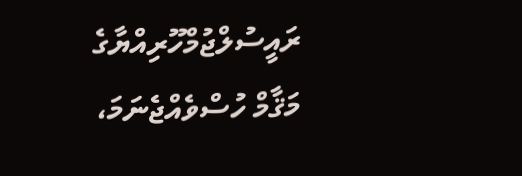ރައީސުލްޖުމްހޫރިއްޔާގެ މަޤާމް ހުސްވެއްޖެނަމަ،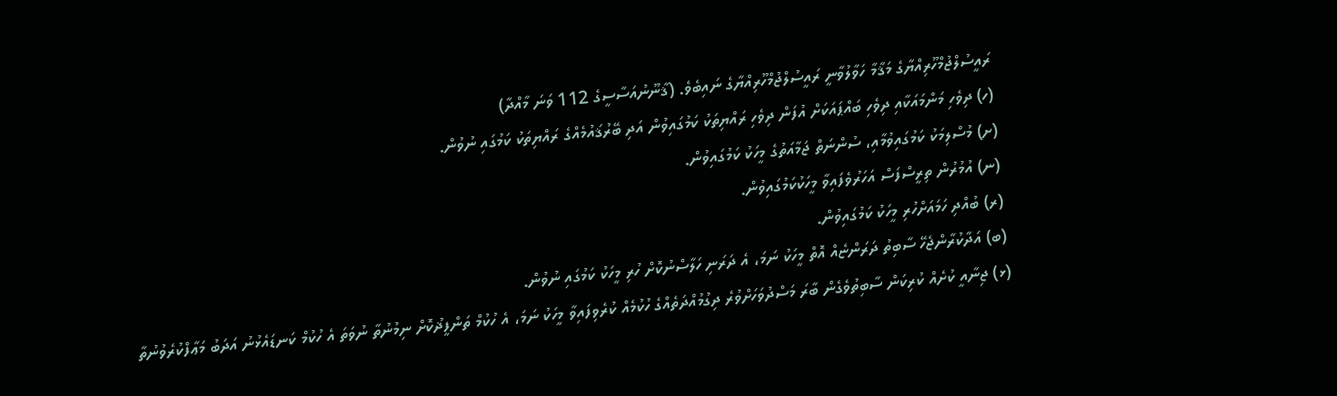ރައީސުލްޖުމްހޫރިއްޔާގެ މަޤާމާ ހަވާލުވާނީ ރައީސުލްޖުމްހޫރިއްޔާގެ ނައިބެވެ. (ޤާނޫނުއަސާސީގެ 112 ވަނަ މާއްދާ)
(ހ) ދިވެހި މަންމައަކާއި ދިވެހި ބައްޕައަކަށް އުފަން ދިވެހި ރައްޔިތަކު ކަމުގައިވުން އަދި ބޭރުޤައުމެއްގެ ރައްޔިތަކު ކަމުގައި ނުވުން.
(ށ) މުސްލިމަކު ކަމުގައިވުމާއި، ސުންނަތް ޖަމާއަތުގެ މީހަކު ކަމުގައިވުން.
(ނ) އުމުރުން ތިރީސްފަސް އަހަރުވެފައިވާ މީހަކުކަމުގައިވުން.
(ރ) ބުއްދި ހަމައަށްހުރި މީހަކު ކަމުގައިވުން.
(ބ) އަދާކުރާންޖެހޭ ސާބިތު ދަރަންޏެއް އޮތް މީހަކު ނަމަ، އެ ދަރަނި ހަލާސްނުކޮށް ހުރި މީހަކު ކަމުގައި ނުވުން.
(ޅ) ޖިނާއީ ކުށެއް ކުރިކަން ސާބިތުވެގެން ބާރަ މަސްދުވަހަށްވުރެ ދިގުމުއްދަތެއްގެ ހުކުމެއް ކުރެވިފައިވާ މީހަކު ނަމަ، އެ ހުކުމް ތަންފީޛުކޮށް ނިމުނުތާ ނުވަތަ އެ ހުކުމް ކަނޑައެޅުނު އަދަބު މަޢާފްކުރެވުނުތާ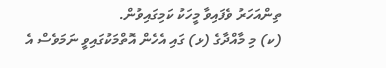ތިންއަހަރު ވެފައިވާ މީހަކު ކަމިގައިވުން.
(ކ) މި މާއްދާގެ (ޅ) ގައި އެހެން އޮތްމަކުގައިވީ ނަމަވެސް އެ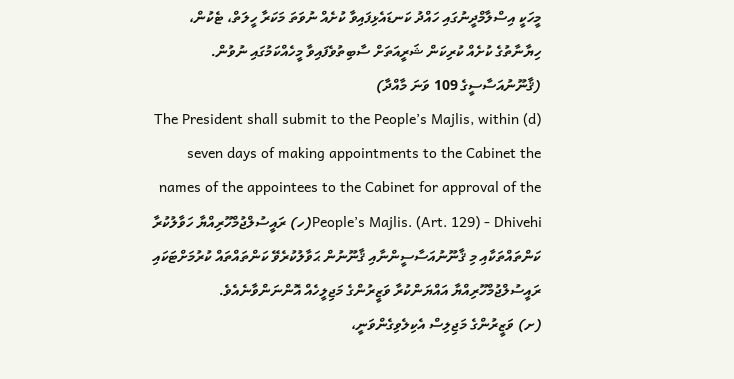މީހަކީ އިސްލާމްދީނުގައި ހައްދު ކަނޑައެޅިފައިވާ ކުށެއް ނުވަތަ މަކަރާ ހީލަތް، ޓެކުން، ހިޔާނާތުގެ ކުށެއް ކުރިކަން ޝަރީއަތަށް ސާބިތުވެފައިވާ މީހެއްކަމުގައި ނުވުން. (ޤާނޫނުއަސާސީގެ 109 ވަނަ މާއްދާ)
(d) The President shall submit to the People’s Majlis, within seven days of making appointments to the Cabinet the names of the appointees to the Cabinet for approval of the People’s Majlis. (Art. 129) - Dhivehi(ހ) ރައީސުލްޖުމްހޫރިއްޔާ ހަވާލުކުރާ ކަންތައްތަކާއި މި ޤާނޫނުއަސާސީންނާއި ޤާނޫނުން ޙަވާލުކުރެވޭ ކަންތައްތައް ކުރުމަށްޓަކައި ރައީސުލްޖުމްހޫރިއްޔާ އައްޔަންކުރާ ވަޒީރުންގެ މަޖިލީހެއް އޮންނަންވާނެއެވެ.
(ށ) ވަޒީރުންގެ މަޖިލިސް އެކިލެވިގެންވަނީ،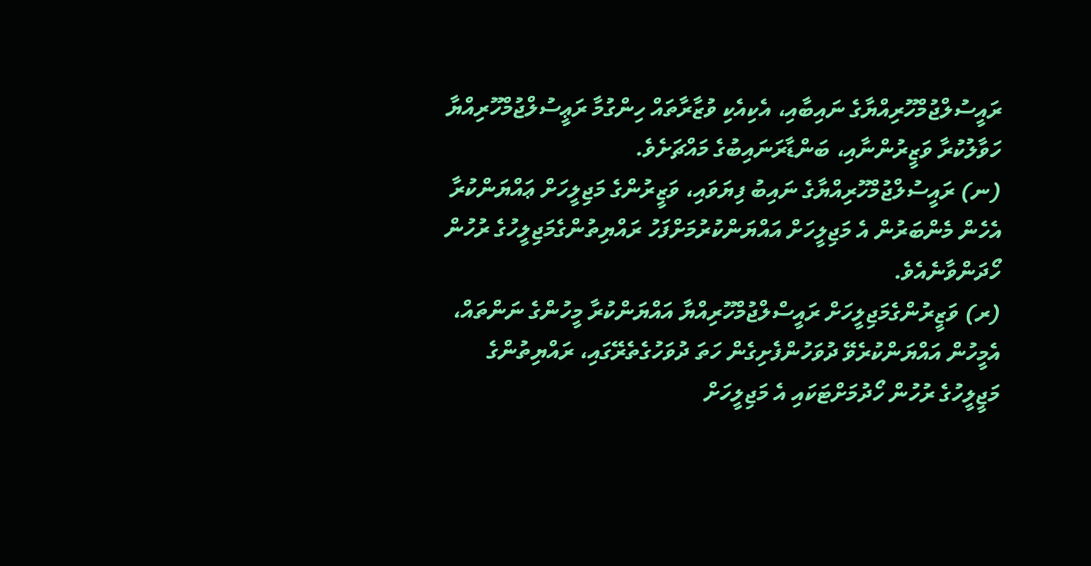ރައީސުލްޖުމްހޫރިއްޔާގެ ނައިބާއި، އެކިއެކި ވުޒާރާތައް ހިންގުމާ ރަޢީސުލްޖުމްހޫރިއްޔާ ހަވާލުކުރާ ވަޒީރުންނާއި، ބަންޑާރަނައިބުގެ މައްޗަށެވެ.
(ނ) ރައީސުލްޖުމްހޫރިއްޔާގެ ނައިބު ފިޔަވައި، ވަޒީރުންގެ މަޖިލީހަށް ޢައްޔަންކުރާ އެހެން މެންބަރުން އެ މަޖިލީހަށް އައްޔަންކުރުމަށްފަހު ރައްޔިތުންގެމަޖިލީހުގެ ރުހުން ހޯދަންވާނެއެވެ.
(ރ) ވަޒީރުންގެމަޖިލީހަށް ރައީސްލްޖުމްހޫރިއްޔާ އައްޔަންކުރާ މީހުންގެ ނަންތައް، އެމީހުން އައްޔަންކުރެވޭ ދުވަހުންފެށިގެން ހަތަ ދުވަހުގެތެރޭގައި، ރައްޔިތުންގެ މަޖީލީހުގެ ރުހުން ހޯދުމަށްޓަކައި އެ މަޖިލީހަށް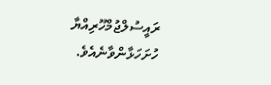ރައީސުލްޖުމްހޫރިއްޔާ ހުށަހަޅާންވާނެއެވެ.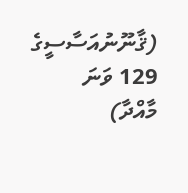(ޤާނޫނުއަސާސީގެ 129 ވަނަ މާއްދާ)